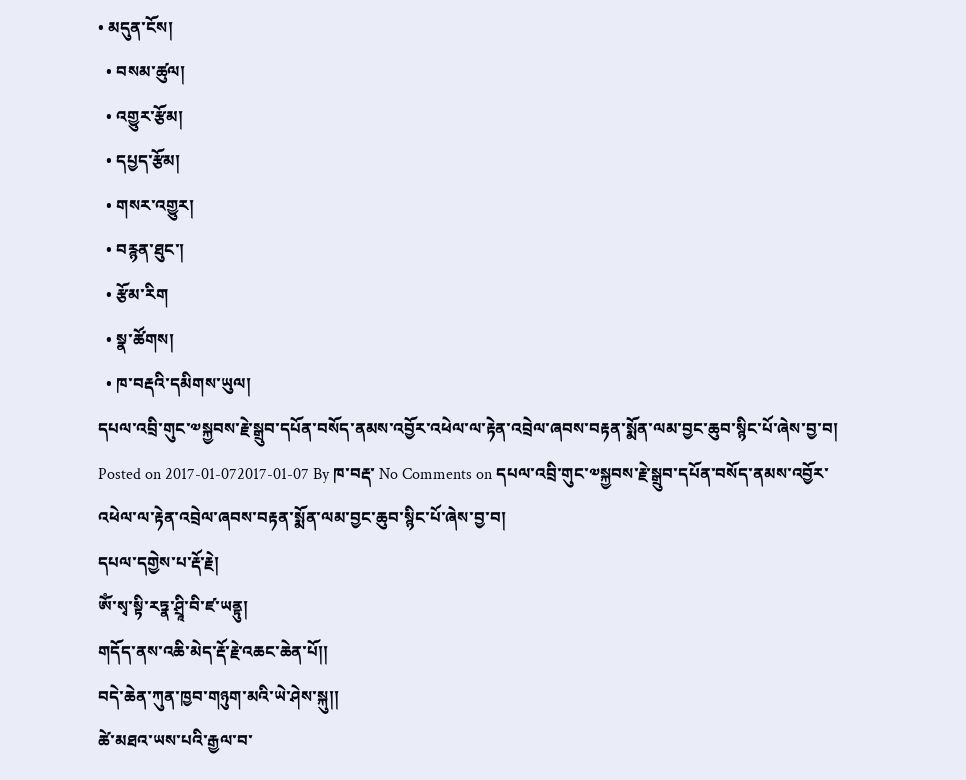• མདུན་ངོས།
  • བསམ་ཚུལ།
  • འགྱུར་རྩོམ།
  • དཔྱད་རྩོམ།
  • གསར་འགྱུར།
  • བརྙན་ཐུང་།
  • རྩོམ་རིག
  • སྣ་ཚོགས།
  • ཁ་བརྡའི་དམིགས་ཡུལ།
དཔལ་འབྲི་གུང་༧སྐྱབས་རྗེ་སྒྲུབ་དཔོན་བསོད་ནམས་འབྱོར་འཕེལ་ལ་རྟེན་འབྲེལ་ཞབས་བརྟན་སྨོན་ལམ་བྱང་ཆུབ་སྙིང་པོ་ཞེས་བྱ་བ།
Posted on 2017-01-072017-01-07 By ཁ་བརྡ་ No Comments on དཔལ་འབྲི་གུང་༧སྐྱབས་རྗེ་སྒྲུབ་དཔོན་བསོད་ནམས་འབྱོར་འཕེལ་ལ་རྟེན་འབྲེལ་ཞབས་བརྟན་སྨོན་ལམ་བྱང་ཆུབ་སྙིང་པོ་ཞེས་བྱ་བ།
དཔལ་དགྱེས་པ་རྡོ་རྗེ།
ཨོཾ་སྭ་སྟི་རཏྣ་ཤྲཱི་བི་ཛ་ཡནྟུ།
གདོད་ནས་འཆི་མེད་རྡོ་རྗེ་འཆང་ཆེན་པོ།།
བདེ་ཆེན་ཀུན་ཁྱབ་གཉུག་མའི་ཡེ་ཤེས་སྐུ།།
ཚེ་མཐའ་ཡས་པའི་རྒྱལ་བ་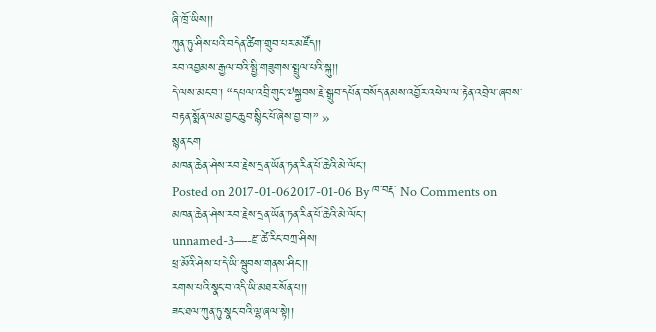ཞི་ཁྲོ་ཡིས།།
ཀུན་ཏུ་ཤིས་པའི་བདེན་ཚིག་གྲུབ་པར་མཛོད།།
རབ་འབྱམས་རྒྱལ་བའི་སྤྱི་གཟུགས་སྤྲུལ་པའི་སྐུ།།
དེ་ལས་མང་བ་། “དཔལ་འབྲི་གུང་༧སྐྱབས་རྗེ་སྒྲུབ་དཔོན་བསོད་ནམས་འབྱོར་འཕེལ་ལ་རྟེན་འབྲེལ་ཞབས་བརྟན་སྨོན་ལམ་བྱང་ཆུབ་སྙིང་པོ་ཞེས་བྱ་བ།” »
སྙན་ངག
མཁན་ཆེན་ཤེས་རབ་རྗེས་དྲན་ཡོན་ཏན་རིན་པོ་ཆེའི་མེ་ལོང་།
Posted on 2017-01-062017-01-06 By ཁ་བརྡ་ No Comments on མཁན་ཆེན་ཤེས་རབ་རྗེས་དྲན་ཡོན་ཏན་རིན་པོ་ཆེའི་མེ་ལོང་།
unnamed-3—-རྫ་ཚེ་རིང་བཀྲ་ཤིས།
ཕྲ་མོའི་ཤེས་པ་དེ་ཡི་སྦུབས་གནས་ཤིང་།།
རགས་པའི་སྣང་བ་འདི་ཡི་མཐར་སོན་པ།།
ཟང་ཐལ་ཀུན་ཏུ་སྣང་བའི་ལྷ་ཞལ་སྟེ།།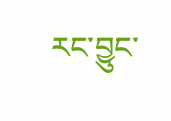རང་བྱུང་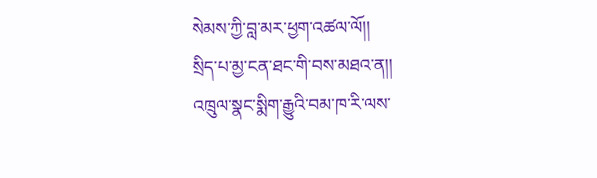སེམས་ཀྱི་བླ་མར་ཕྱག་འཚལ་ལོ།།
སྲིད་པ་མྱ་ངན་ཐང་གི་བས་མཐའ་ན།།
འཁྲུལ་སྣང་སྨིག་རྒྱུའི་བམ་ཁ་རི་ལས་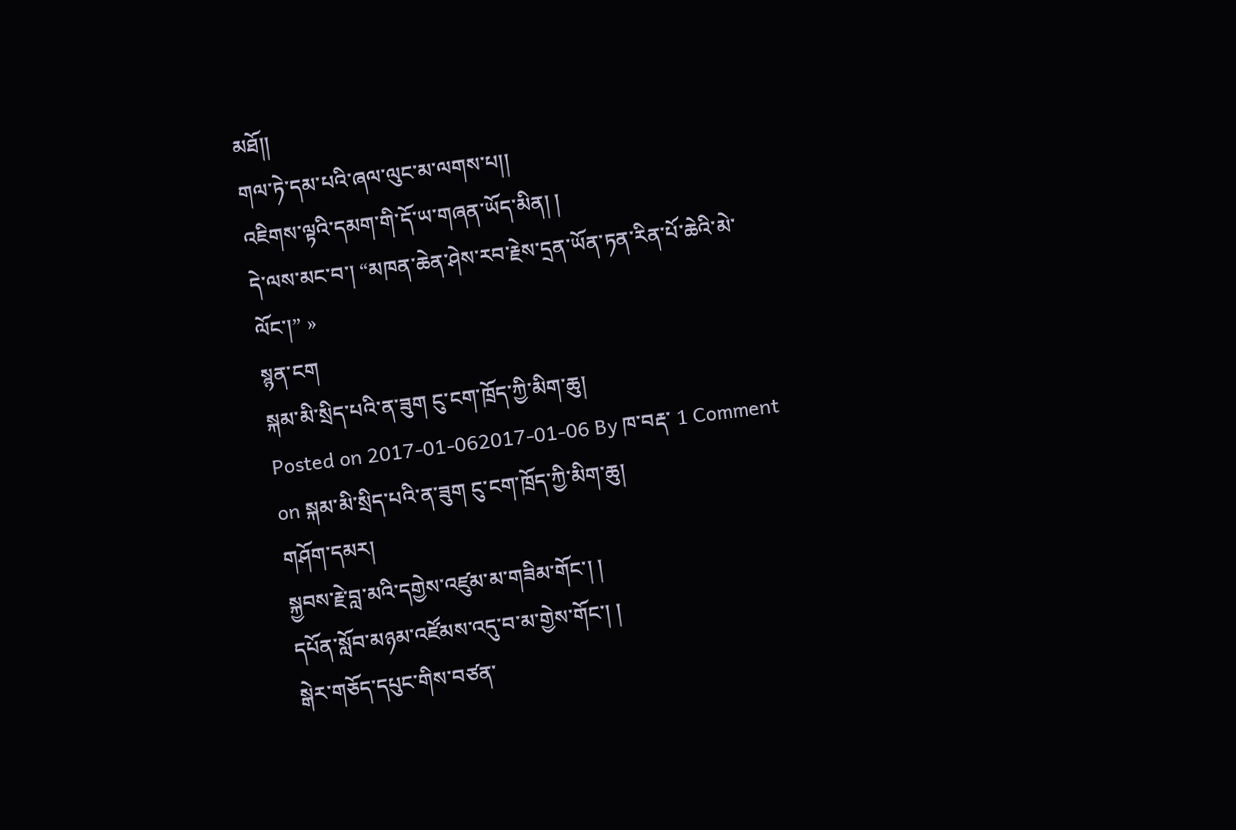མཐོ།།
གལ་ཏེ་དམ་པའི་ཞལ་ལུང་མ་ལགས་པ།།
འཇིགས་ལྟའི་དམག་གི་དོ་ཡ་གཞན་ཡོད་མིན། །
དེ་ལས་མང་བ་། “མཁན་ཆེན་ཤེས་རབ་རྗེས་དྲན་ཡོན་ཏན་རིན་པོ་ཆེའི་མེ་ལོང་།” »
སྙན་ངག
སྐམ་མི་སྲིད་པའི་ན་ཟུག ངུ་ངག་ཁྲོད་ཀྱི་མིག་ཆུ།
Posted on 2017-01-062017-01-06 By ཁ་བརྡ་ 1 Comment on སྐམ་མི་སྲིད་པའི་ན་ཟུག ངུ་ངག་ཁྲོད་ཀྱི་མིག་ཆུ།
གཤོག་དམར།
སྐྱབས་རྗེ་བླ་མའི་དགྱེས་འཛུམ་མ་གཟིམ་གོང་། །
དཔོན་སློབ་མཉམ་འཛོམས་འདུ་བ་མ་གྱེས་གོང་། །
སྒེར་གཅོད་དཔུང་གིས་བཙན་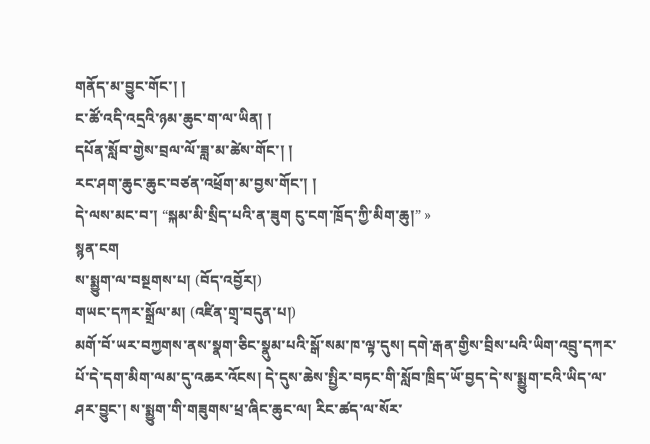གནོད་མ་བྱུང་གོང་། །
ང་ཚོ་འདི་འདྲའི་ཉམ་ཆུང་ག་ལ་ཡིན། །
དཔོན་སློབ་གྱེས་བྲལ་ལོ་ཟླ་མ་ཚེས་གོང་། །
རང་ཤག་ཆུང་ཆུང་བཙན་འཕྲོག་མ་བྱས་གོང་། །
དེ་ལས་མང་བ་། “སྐམ་མི་སྲིད་པའི་ན་ཟུག ངུ་ངག་ཁྲོད་ཀྱི་མིག་ཆུ།” »
སྙན་ངག
ས་སྨྱུག་ལ་བསྔགས་པ། (བོད་འབྱོར།)
གཡང་དཀར་སྒྲོལ་མ། (འཛིན་གྲྭ་བདུན་པ།)
མགོ་བོ་ཡར་བཀྱགས་ནས་སྣག་ཅིང་སྣུམ་པའི་སྒོ་སམ་ཁ་ལྟ་དུས། དགེ་རྒན་གྱིས་བྲིས་པའི་ཡིག་འབྲུ་དཀར་པོ་དེ་དག་མིག་ལམ་དུ་འཆར་འོངས། དེ་དུས་ཆེས་སྤྱིར་བཏང་གི་སློབ་ཁྲིད་ཡོ་བྱད་དེ་ས་སྨྱུག་ངའི་ཡིད་ལ་ཤར་བྱུང་། ས་སྨྱུག་གི་གཟུགས་ཕྲ་ཞིང་ཆུང་ལ། རིང་ཚད་ལ་སོར་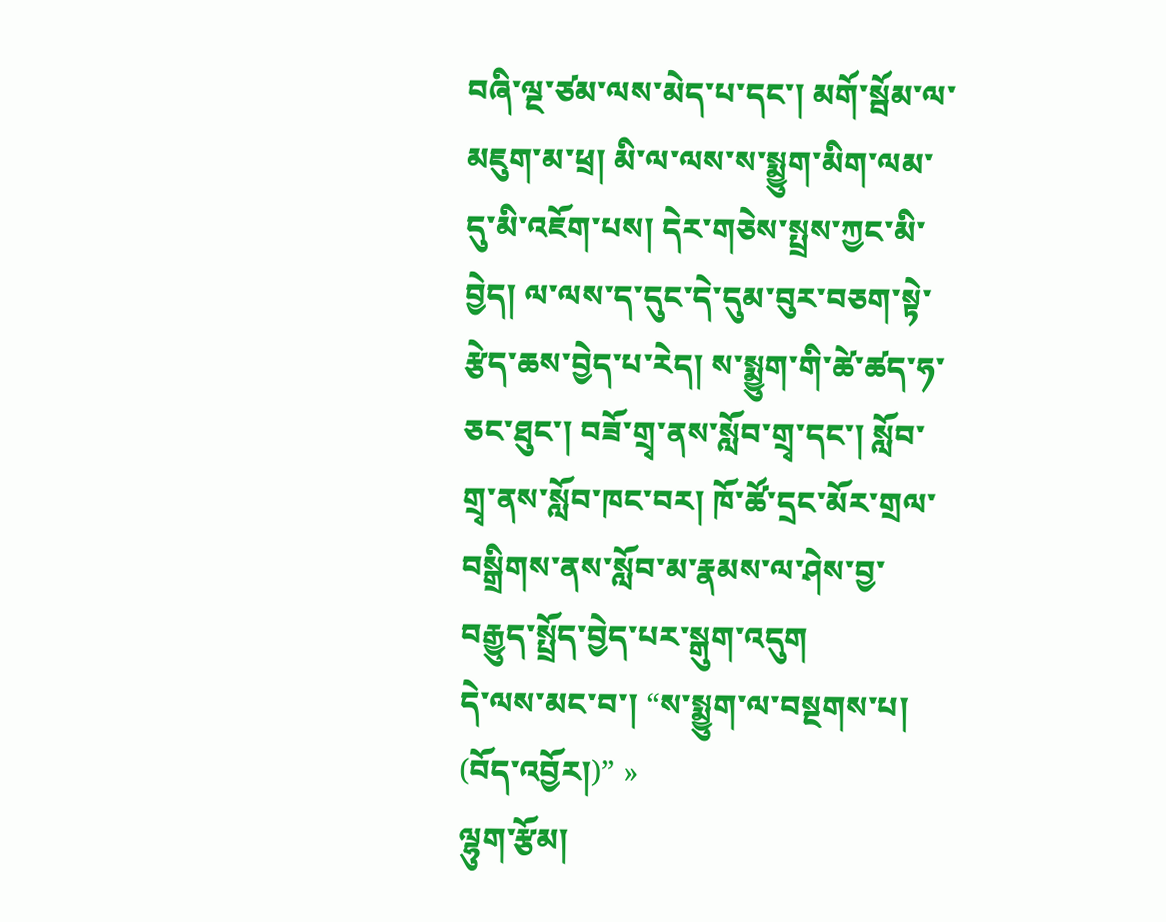བཞི་ལྔ་ཙམ་ལས་མེད་པ་དང་། མགོ་སྦོམ་ལ་མཇུག་མ་ཕྲ། མི་ལ་ལས་ས་སྨྱུག་མིག་ལམ་དུ་མི་འཇོག་པས། དེར་གཅེས་སྤྲས་ཀྱང་མི་བྱེད། ལ་ལས་ད་དུང་དེ་དུམ་བུར་བཅག་སྟེ་རྩེད་ཆས་བྱེད་པ་རེད། ས་སྨྱུག་གི་ཚེ་ཚད་ཧ་ཅང་ཐུང་། བཟོ་གྲྭ་ནས་སློབ་གྲྭ་དང་། སློབ་གྲྭ་ནས་སློབ་ཁང་བར། ཁོ་ཚོ་དྲང་མོར་གྲལ་བསྒྲིགས་ནས་སློབ་མ་རྣམས་ལ་ཤེས་བྱ་བརྒྱུད་སྤྲོད་བྱེད་པར་སྒུག་འདུག
དེ་ལས་མང་བ་། “ས་སྨྱུག་ལ་བསྔགས་པ། (བོད་འབྱོར།)” »
ལྷུག་རྩོམ།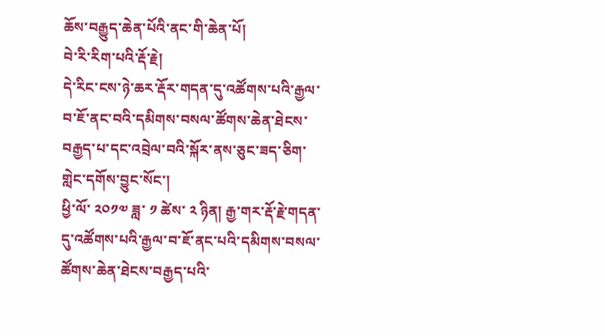ཆོས་བརྒྱུད་ཆེན་པོའི་ནང་གི་ཆེན་པོ།
བེ་རི་རིག་པའི་རྡོ་རྗེ།
དེ་རིང་ངས་ཉེ་ཆར་རྡོར་གདན་དུ་འཚོགས་པའི་རྒྱལ་བ་ཇོ་ནང་བའི་དམིགས་བསལ་ཚོགས་ཆེན་ཐེངས་བརྒྱད་པ་དང་འབྲེལ་བའི་སྐོར་ནས་ཅུང་ཟད་ཅིག་གླེང་དགོས་བྱུང་སོང་།
ཕྱི་ལོ་ ༢༠༡༧ ཟླ་ ༡ ཚེས་ ༢ ཉིན། རྒྱ་གར་རྡོ་རྗེ་གདན་དུ་འཚོགས་པའི་རྒྱལ་བ་ཇོ་ནང་པའི་དམིགས་བསལ་ཚོགས་ཆེན་ཐེངས་བརྒྱད་པའི་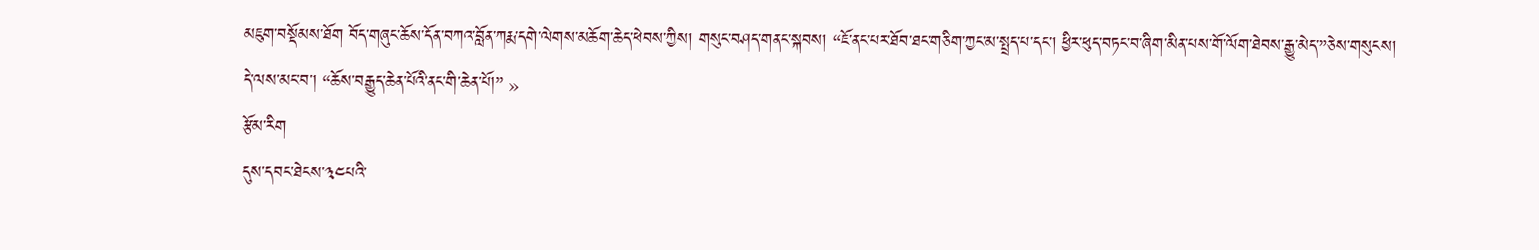མཇུག་བསྡོམས་ཐོག བོད་གཞུང་ཆོས་དོན་བཀའ་བློན་ཀརྨ་དགེ་ལེགས་མཆོག་ཆེད་ཕེབས་ཀྱིས། གསུང་བཤད་གནང་སྐབས། “ཇོ་ནང་པར་ཐོབ་ཐང་གཅིག་ཀྱང་མ་སྤྲད་པ་དང་། ཕྱིར་ཕུད་བཏང་བ་ཞིག་མིན་པས་གོ་ལོག་ཐེབས་རྒྱུ་མེད་”ཅེས་གསུངས།
དེ་ལས་མང་བ་། “ཆོས་བརྒྱུད་ཆེན་པོའི་ནང་གི་ཆེན་པོ།” »
རྩོམ་རིག
དུས་དབང་ཐེངས་༣༤པའི་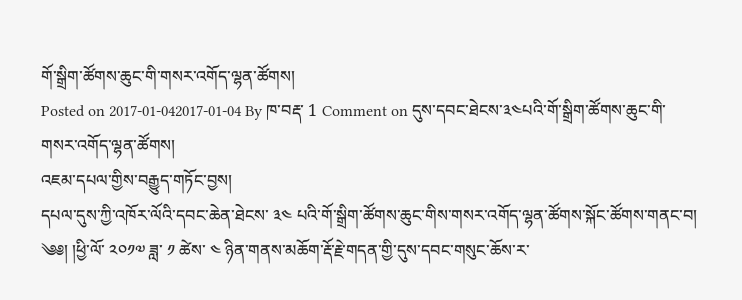གོ་སྒྲིག་ཚོགས་ཆུང་གི་གསར་འགོད་ལྷན་ཚོགས།
Posted on 2017-01-042017-01-04 By ཁ་བརྡ་ 1 Comment on དུས་དབང་ཐེངས་༣༤པའི་གོ་སྒྲིག་ཚོགས་ཆུང་གི་གསར་འགོད་ལྷན་ཚོགས།
འཇམ་དཔལ་གྱིས་བརྒྱུད་གཏོང་བྱས།
དཔལ་དུས་ཀྱི་འཁོར་ལོའི་དབང་ཆེན་ཐེངས་ ༣༤ པའི་གོ་སྒྲིག་ཚོགས་ཆུང་གིས་གསར་འགོད་ལྷན་ཚོགས་སྐོང་ཚོགས་གནང་བ།
༄༅། །ཕྱི་ལོ་ ༢༠༡༧ ཟླ་ ༡ ཚེས་ ༤ ཉིན་གནས་མཆོག་རྡོ་རྗེ་གདན་གྱི་དུས་དབང་གསུང་ཆོས་ར་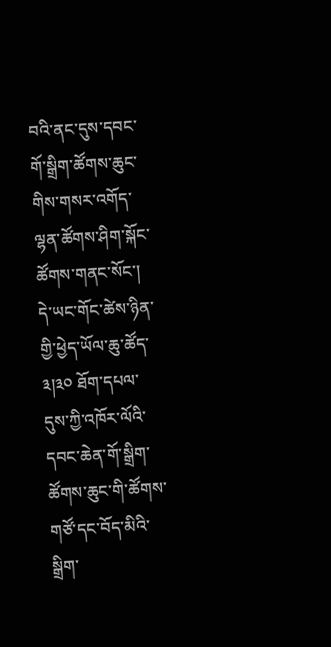བའི་ནང་དུས་དབང་གོ་སྒྲིག་ཚོགས་ཆུང་གིས་གསར་འགོད་ལྷན་ཚོགས་ཤིག་སྐོང་ཚོགས་གནང་སོང་། དེ་ཡང་གོང་ཚེས་ཉིན་གྱི་ཕྱེད་ཡོལ་ཆུ་ཚོད་ ༣།༣༠ ཐོག་དཔལ་དུས་ཀྱི་འཁོར་ལོའི་དབང་ཆེན་གོ་སྒྲིག་ཚོགས་ཆུང་གི་ཚོགས་གཙོ་དང་བོད་མིའི་སྒྲིག་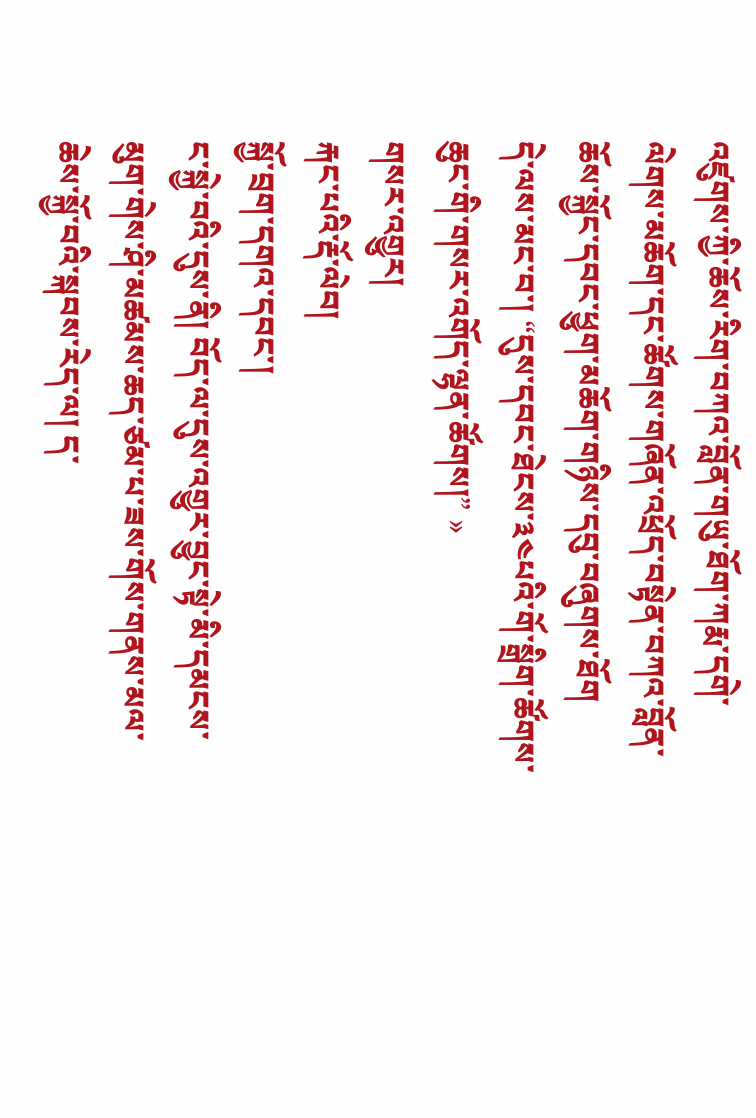འཛུགས་ཀྱི་ཆོས་རིག་བཀའ་བློན་གཡུ་ཐོག་ཀརྨ་དགེ་ལེགས་མཆོག་དང་ཚོགས་གཞོན་འཕྲོད་བསྟེན་བཀའ་བློན་ཆོས་སྐྱོང་དབང་ཕྱུག་མཆོག་གཉིས་དབུ་བཞུགས་ཐོག
དེ་ལས་མང་བ་། “དུས་དབང་ཐེངས་༣༤པའི་གོ་སྒྲིག་ཚོགས་ཆུང་གི་གསར་འགོད་ལྷན་ཚོགས།” »
གསར་འགྱུར།
རྐང་པའི་རྡོ་ལེབ།
སྐྱོ་བྲག་དགའ་དབང་།
ང་སྐྱེ་བའི་དུས་ནི། བོད་ལ་དུས་འགྱུར་བྱུང་སྟེ་མི་དམངས་མུག་གེས་ཤི་མཚམས་ཆད་ཙམ་པ་ཟས་གོས་གནས་མལ་ཆེས་སྐྱོ་བའི་སྐབས་རེད་ལ། ད་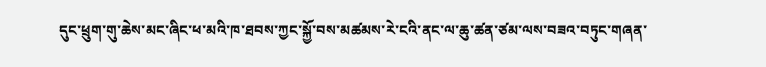དུང་ཕྲུག་གུ་ཆེས་མང་ཞིང་ཕ་མའི་ཁ་ཐབས་ཀྱང་སྐྱོ་བས་མཚམས་རེ་ངའི་ནང་ལ་ཆུ་ཚན་ཙམ་ལས་བཟའ་བཏུང་གཞན་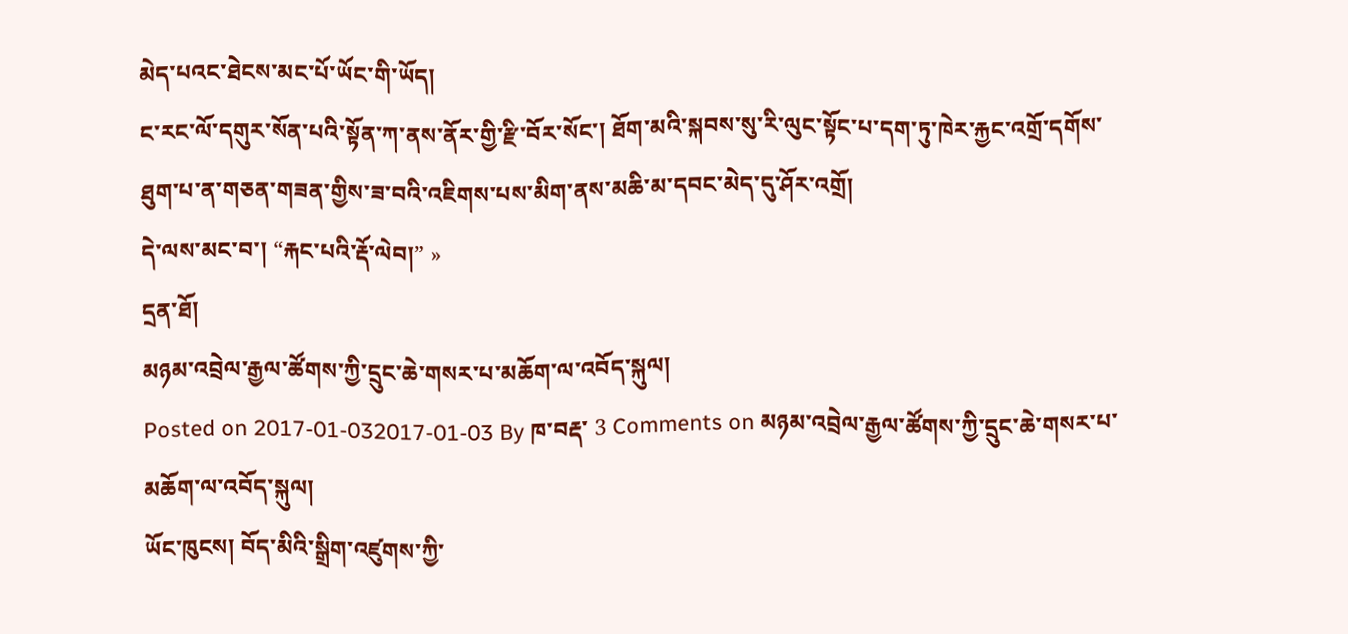མེད་པའང་ཐེངས་མང་པོ་ཡོང་གི་ཡོད།
ང་རང་ལོ་དགུར་སོན་པའི་སྟོན་ཀ་ནས་ནོར་གྱི་རྫི་བོར་སོང་། ཐོག་མའི་སྐབས་སུ་རི་ལུང་སྟོང་པ་དག་ཏུ་ཁེར་རྐྱང་འགྲོ་དགོས་ཐུག་པ་ན་གཅན་གཟན་གྱིས་ཟ་བའི་འཇིགས་པས་མིག་ནས་མཆི་མ་དབང་མེད་དུ་ཤོར་འགྲོ།
དེ་ལས་མང་བ་། “རྐང་པའི་རྡོ་ལེབ།” »
དྲན་ཐོ།
མཉམ་འབྲེལ་རྒྱལ་ཚོགས་ཀྱི་དྲུང་ཆེ་གསར་པ་མཆོག་ལ་འབོད་སྐུལ།
Posted on 2017-01-032017-01-03 By ཁ་བརྡ་ 3 Comments on མཉམ་འབྲེལ་རྒྱལ་ཚོགས་ཀྱི་དྲུང་ཆེ་གསར་པ་མཆོག་ལ་འབོད་སྐུལ།
ཡོང་ཁུངས། བོད་མིའི་སྒྲིག་འཛུགས་ཀྱི་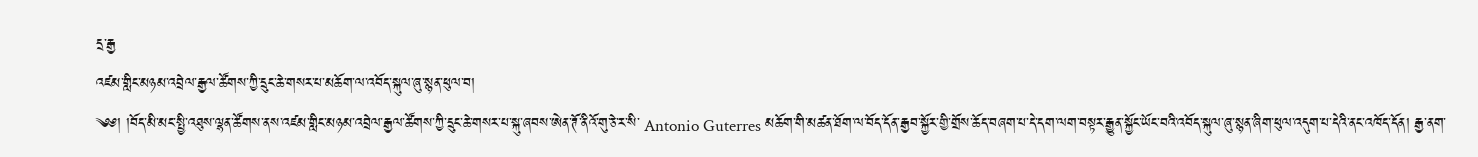དྲ་རྒྱ
འཛམ་གླིང་མཉམ་འབྲེལ་རྒྱལ་ཚོགས་ཀྱི་དྲུང་ཆེ་གསར་པ་མཆོག་ལ་འབོད་སྐུལ་ཞུ་སྙན་ཕུལ་བ།
༄༅། །བོད་མི་མང་སྤྱི་འཐུས་ལྷན་ཚོགས་ནས་འཛམ་གླིང་མཉམ་འབྲེལ་རྒྱལ་ཚོགས་ཀྱི་དྲུང་ཆེ་གསར་པ་སྐུ་ཞབས་ཨེན་ཊོ་ནིའོ་གུ་ཅེ་ར་སི་ Antonio Guterres མཆོག་གི་མཚན་ཐོག་ལ་བོད་དོན་རྒྱབ་སྐྱོར་གྱི་གྲོས་ཆོད་བཞག་པ་དེ་དག་ལག་བསྟར་རྒྱུན་སྐྱོང་ཡོང་བའི་འབོད་སྐུལ་ཞུ་སྙན་ཞིག་ཕུལ་འདུག་པ་དེའི་ནང་འཁོད་དོན། རྒྱ་ནག་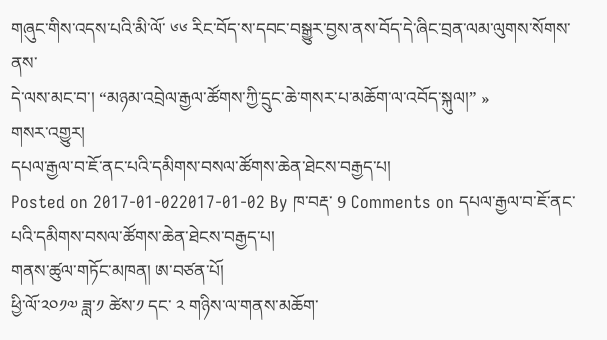གཞུང་གིས་འདས་པའི་མི་ལོ་ ༦༦ རིང་བོད་ས་དབང་བསྒྱུར་བྱས་ནས་བོད་དེ་ཞིང་བྲན་ལམ་ལུགས་སོགས་ནས་
དེ་ལས་མང་བ་། “མཉམ་འབྲེལ་རྒྱལ་ཚོགས་ཀྱི་དྲུང་ཆེ་གསར་པ་མཆོག་ལ་འབོད་སྐུལ།” »
གསར་འགྱུར།
དཔལ་རྒྱལ་བ་ཇོ་ནང་པའི་དམིགས་བསལ་ཚོགས་ཆེན་ཐེངས་བརྒྱད་པ།
Posted on 2017-01-022017-01-02 By ཁ་བརྡ་ 9 Comments on དཔལ་རྒྱལ་བ་ཇོ་ནང་པའི་དམིགས་བསལ་ཚོགས་ཆེན་ཐེངས་བརྒྱད་པ།
གནས་ཚུལ་གཏོང་མཁན། ཨ་བཙན་པོ།
ཕྱི་ལོ་༢༠༡༧ ཟླ་༡ ཚེས་༡ དང་ ༢ གཉིས་ལ་གནས་མཆོག་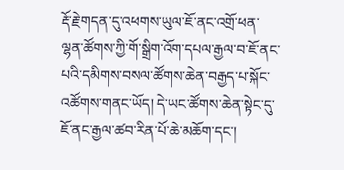རྡོ་རྗེ་གདན་དུ་འཕགས་ཡུལ་ཇོ་ནང་འགྲོ་ཕན་ལྷན་ཚོགས་ཀྱི་གོ་སྒྲིག་འོག་དཔལ་རྒྱལ་བ་ཇོ་ནང་པའི་དམིགས་བསལ་ཚོགས་ཆེན་བརྒྱད་པ་སྐོང་འཚོགས་གནང་ཡོད། དེ་ཡང་ཚོགས་ཆེན་སྟེང་དུ་ཇོ་ནང་རྒྱལ་ཚབ་རིན་པོ་ཆེ་མཆོག་དང་།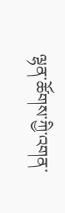ལྷན་ཚོགས་ཀྱི་འགན་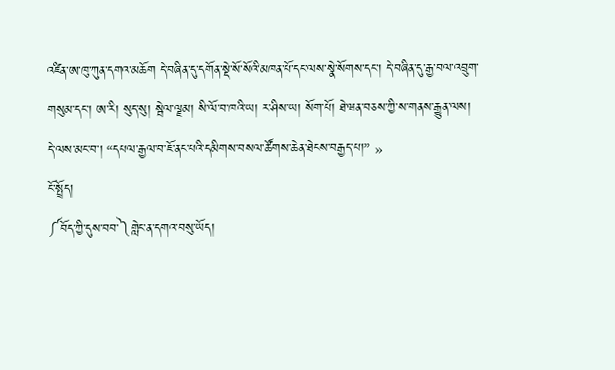འཛིན་ཨ་ཁུ་ཀུན་དགའ་མཆོག དེ་བཞིན་དུ་དགོན་སྡེ་སོ་སོའི་མཁན་པོ་དང་ལས་སྣེ་སོགས་དང་། དེ་བཞིན་དུ་རྒྱ་བལ་འབྲུག་གསུམ་དང་། ཨ་རི། སུད་སུ། སྦེལ་ལྗམ། སི་ལོ་བ་ཁའི་ཡ། ར་ཤིས་ཡ། སོག་པོ། ཐེ་ཝན་བཅས་ཀྱི་ས་གནས་རྒྱུན་ལས།
དེ་ལས་མང་བ་། “དཔལ་རྒྱལ་བ་ཇོ་ནང་པའི་དམིགས་བསལ་ཚོགས་ཆེན་ཐེངས་བརྒྱད་པ།” »
ངོ་སྤྲོད།
༼བོད་ཀྱི་དུས་བབ་༽གླེང་ན་དགའ་བསུ་ཡོད།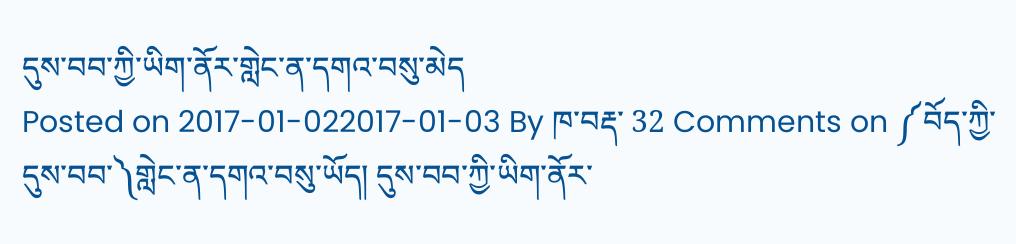དུས་བབ་ཀྱི་ཡིག་ནོར་གླེང་ན་དགའ་བསུ་མེད
Posted on 2017-01-022017-01-03 By ཁ་བརྡ་ 32 Comments on ༼བོད་ཀྱི་དུས་བབ་༽གླེང་ན་དགའ་བསུ་ཡོད། དུས་བབ་ཀྱི་ཡིག་ནོར་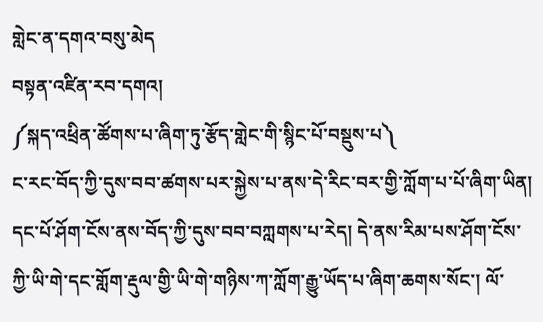གླེང་ན་དགའ་བསུ་མེད
བསྟན་འཛིན་རབ་དགའ།
༼སྐད་འཕྲིན་ཚོགས་པ་ཞིག་ཏུ་རྩོད་གླེང་གི་སྙིང་པོ་བསྡུས་པ༽
ང་རང་བོད་ཀྱི་དུས་བབ་ཚགས་པར་སྐྱེས་པ་ནས་དེ་རིང་བར་གྱི་ཀློག་པ་པོ་ཞིག་ཡིན། དང་པོ་ཤོག་ངོས་ནས་བོད་ཀྱི་དུས་བབ་བཀླགས་པ་རེད། དེ་ནས་རིམ་པས་ཤོག་ངོས་ཀྱི་ཡི་གེ་དང་གློག་རྡུལ་གྱི་ཡི་གེ་གཉིས་ཀ་ཀློག་རྒྱུ་ཡོད་པ་ཞིག་ཆགས་སོང་། ལོ་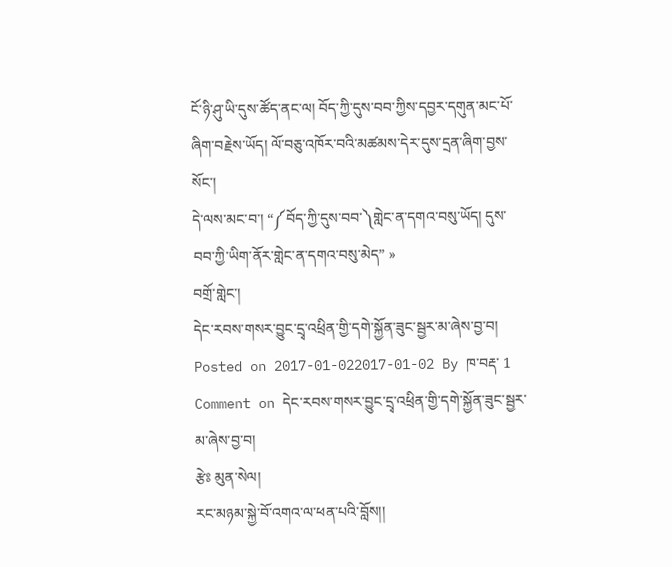ངོ་ཉི་ཤུ་ཡི་དུས་ཚོད་ནང་ལ། བོད་ཀྱི་དུས་བབ་ཀྱིས་དབྱར་དགུན་མང་པོ་ཞིག་བརྗེས་ཡོད། ལོ་བཅུ་འཁོར་བའི་མཚམས་དེར་དུས་དྲན་ཞིག་བྱས་སོང་།
དེ་ལས་མང་བ་། “༼བོད་ཀྱི་དུས་བབ་༽གླེང་ན་དགའ་བསུ་ཡོད། དུས་བབ་ཀྱི་ཡིག་ནོར་གླེང་ན་དགའ་བསུ་མེད” »
བགྲོ་གླེང་།
དེང་རབས་གསར་བྱུང་དྲྭ་འཕྲིན་གྱི་དགེ་སྐྱོན་ཟུང་སྦྱར་མ་ཞེས་བྱ་བ།
Posted on 2017-01-022017-01-02 By ཁ་བརྡ་ 1 Comment on དེང་རབས་གསར་བྱུང་དྲྭ་འཕྲིན་གྱི་དགེ་སྐྱོན་ཟུང་སྦྱར་མ་ཞེས་བྱ་བ།
རྩེཿ མུན་སེལ།
རང་མཉམ་སྐྱེ་བོ་འགའ་ལ་ཕན་པའི་བློས།།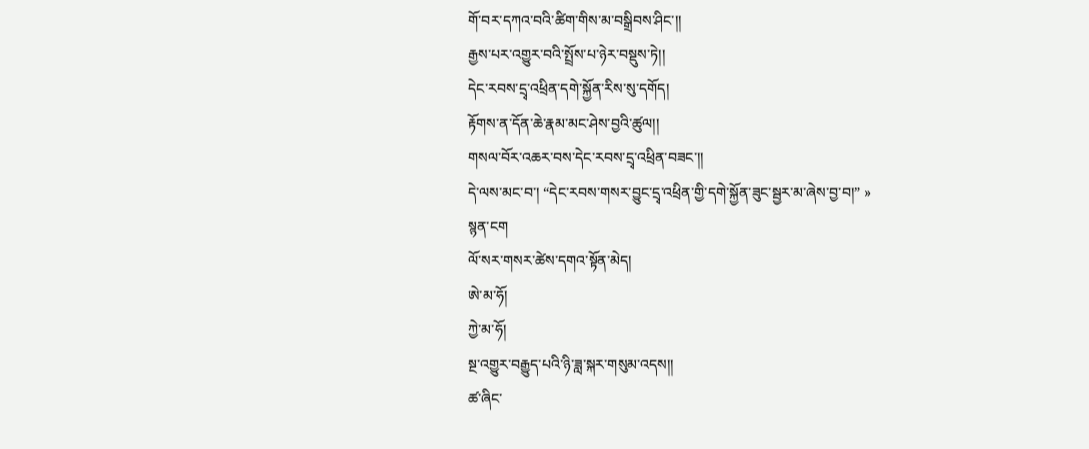གོ་བར་དཀའ་བའི་ཚིག་གིས་མ་བསྒྲིབས་ཤིང་།།
རྒྱས་པར་འགྱུར་བའི་སྤྲོས་པ་ཉེར་བསྡུས་ཏེ།།
དེང་རབས་དྲྭ་འཕྲིན་དགེ་སྐྱོན་རིས་སུ་དགོད།
རྟོགས་ན་དོན་ཆེ་རྣམ་མང་ཤེས་བྱའི་ཚུལ།།
གསལ་བོར་འཆར་བས་དེང་རབས་དྲྭ་འཕྲིན་བཟང་།།
དེ་ལས་མང་བ་། “དེང་རབས་གསར་བྱུང་དྲྭ་འཕྲིན་གྱི་དགེ་སྐྱོན་ཟུང་སྦྱར་མ་ཞེས་བྱ་བ།” »
སྙན་ངག
ལོ་སར་གསར་ཚེས་དགའ་སྟོན་མེད།
ཨེ་མ་ཧོ།
ཀྱེ་མ་ཧོ།
སྔ་འགྱུར་བརྒྱུད་པའི་ཉི་ཟླ་སྐར་གསུམ་འདས།།
ཚ་ཞིང་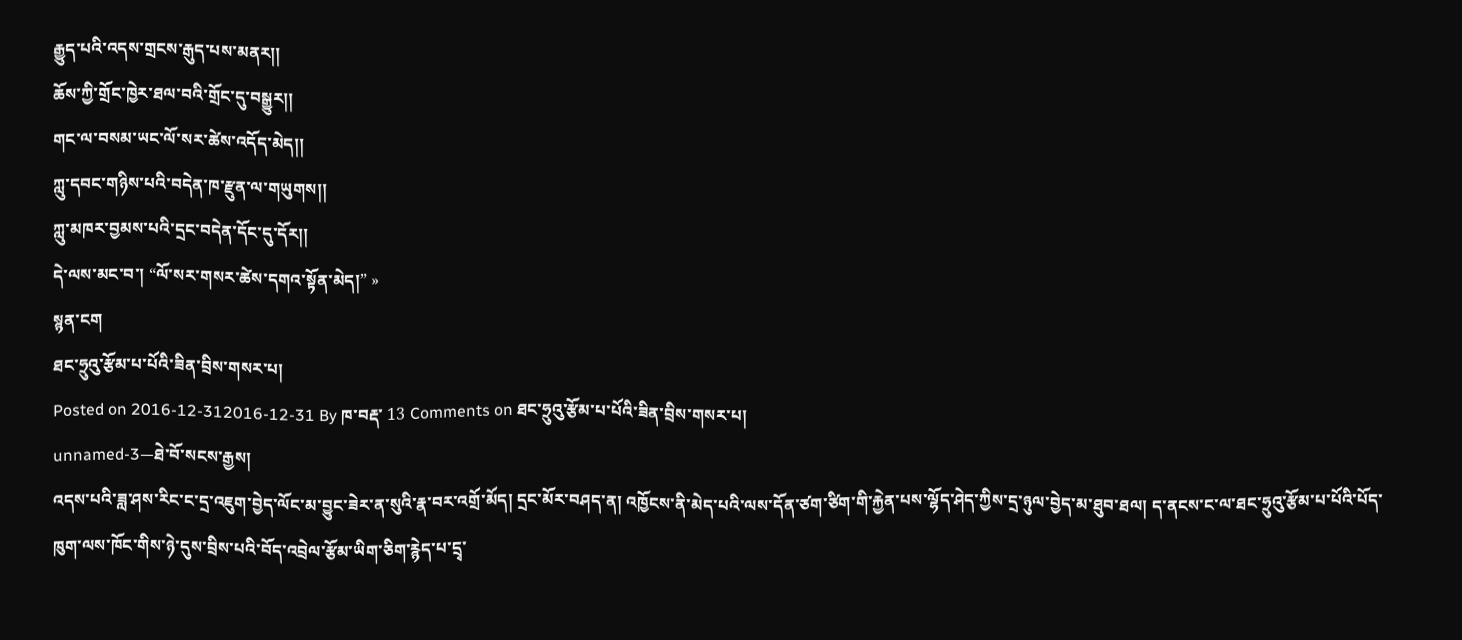རྒྱུད་པའི་འདས་གྲངས་རྒུད་པས་མནར།།
ཆོས་ཀྱི་གྲོང་ཁྱེར་ཐལ་བའི་གྲོང་དུ་བསྒྱུར།།
གང་ལ་བསམ་ཡང་ལོ་སར་ཚེས་འདོད་མེད།།
ཀླུ་དབང་གཉིས་པའི་བདེན་ཁ་རྫུན་ལ་གཡུགས།།
ཀླུ་མཁར་བྱམས་པའི་དྲང་བདེན་དོང་དུ་དོར།།
དེ་ལས་མང་བ་། “ལོ་སར་གསར་ཚེས་དགའ་སྟོན་མེད།” »
སྙན་ངག
ཐང་ཧྲུའུ་རྩོམ་པ་པོའི་ཟིན་བྲིས་གསར་པ།
Posted on 2016-12-312016-12-31 By ཁ་བརྡ་ 13 Comments on ཐང་ཧྲུའུ་རྩོམ་པ་པོའི་ཟིན་བྲིས་གསར་པ།
unnamed-3—ཐེ་བོ་སངས་རྒྱས།
འདས་པའི་ཟླ་ཤས་རིང་ང་དྲ་འཇུག་བྱེད་ལོང་མ་བྱུང་ཟེར་ན་སུའི་རྣ་བར་འགྲོ་མོད། དྲང་མོར་བཤད་ན། འཁྱོངས་ནི་མེད་པའི་ལས་དོན་ཙག་ཙིག་གི་རྐྱེན་པས་ལྷོད་ཤེད་ཀྱིས་དྲ་ཉུལ་བྱེད་མ་ཐུབ་ཐལ། ད་ནངས་ང་ལ་ཐང་ཧྲུའུ་རྩོམ་པ་པོའི་པོད་ཁུག་ལས་ཁོང་གིས་ཉེ་དུས་བྲིས་པའི་བོད་འབྲེལ་རྩོམ་ཡིག་ཅིག་རྙེད་པ་དྲྭ་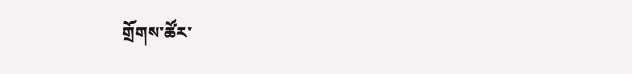གྲོགས་ཚོར་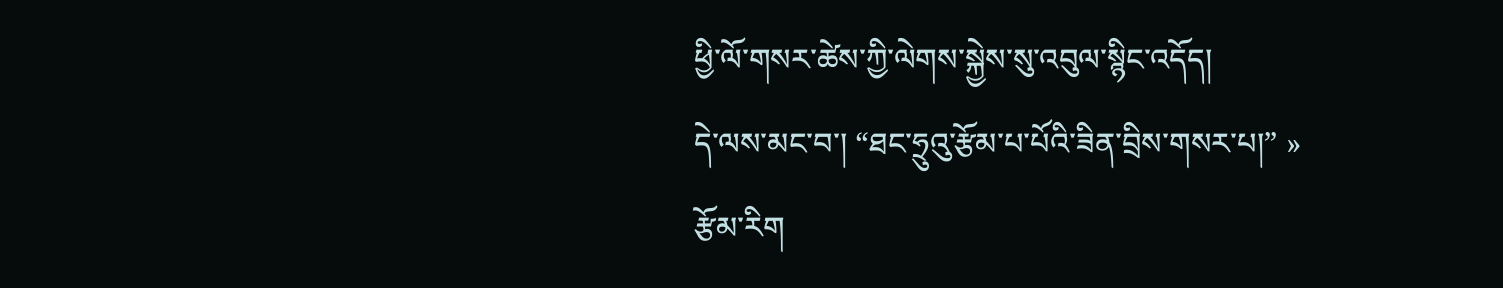ཕྱི་ལོ་གསར་ཚེས་ཀྱི་ལེགས་སྐྱེས་སུ་འབུལ་སྙིང་འདོད།
དེ་ལས་མང་བ་། “ཐང་ཧྲུའུ་རྩོམ་པ་པོའི་ཟིན་བྲིས་གསར་པ།” »
རྩོམ་རིག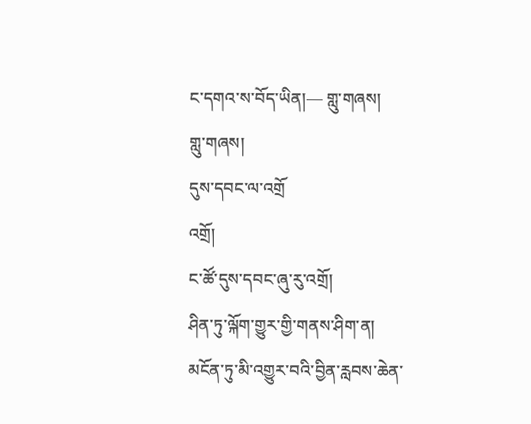ང་དགའ་ས་བོད་ཡིན།— གླུ་གཞས།
གླུ་གཞས།
དུས་དབང་ལ་འགྲོ
འགྲོ།
ང་ཚོ་དུས་དབང་ཞུ་རུ་འགྲོ།
ཤིན་ཏུ་ལྐོག་གྱུར་གྱི་གནས་ཤིག་ན།
མངོན་ཏུ་མི་འགྱུར་བའི་བྱིན་རླབས་ཆེན་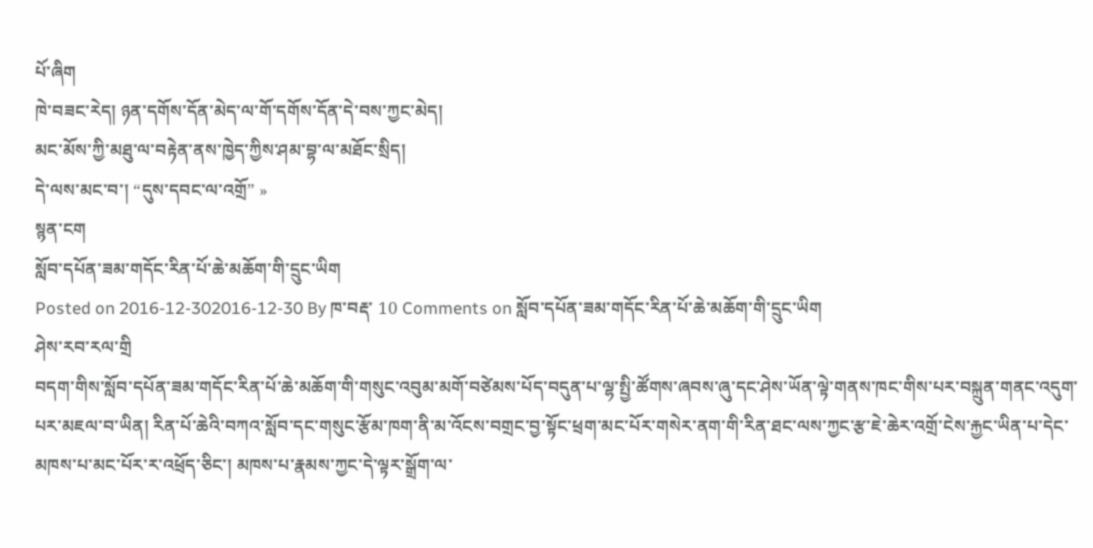པོ་ཞིག
ཁེ་བཟང་རེད། ཉན་དགོས་དོན་མེད་ལ་གོ་དགོས་དོན་དེ་བས་ཀྱང་མེད།
མང་མོས་ཀྱི་མཐུ་ལ་བརྟེན་ནས་ཁྱེད་ཀྱིས་ཤམ་བྷ་ལ་མཐོང་སྲིད།
དེ་ལས་མང་བ་། “དུས་དབང་ལ་འགྲོ” »
སྙན་ངག
སློབ་དཔོན་ཟམ་གདོང་རིན་པོ་ཆེ་མཆོག་གི་དྲུང་ཡིག
Posted on 2016-12-302016-12-30 By ཁ་བརྡ་ 10 Comments on སློབ་དཔོན་ཟམ་གདོང་རིན་པོ་ཆེ་མཆོག་གི་དྲུང་ཡིག
ཤེས་རབ་རལ་གྲི
བདག་གིས་སློབ་དཔོན་ཟམ་གདོང་རིན་པོ་ཆེ་མཆོག་གི་གསུང་འབུམ་མགོ་བཙེམས་པོད་བདུན་པ་ལྷ་སྤྱི་ཚོགས་ཞབས་ཞུ་དང་ཤེས་ཡོན་ལྟེ་གནས་ཁང་གིས་པར་བསྐྲུན་གནང་འདུག་པར་མཇལ་བ་ཡིན། རིན་པོ་ཆེའི་བཀའ་སློབ་དང་གསུང་རྩོམ་ཁག་ནི་མ་འོངས་བགྲང་བྱ་སྟོང་ཕྲག་མང་པོར་གསེར་ནག་གི་རིན་ཐང་ལས་ཀྱང་རྩ་ཇེ་ཆེར་འགྲོ་ངེས་རྐྱང་ཡིན་པ་དེང་མཁས་པ་མང་པོར་ར་འཕྲོད་ཅིང་། མཁས་པ་རྣམས་ཀྱང་དེ་ལྟར་སྒྲོག་ལ་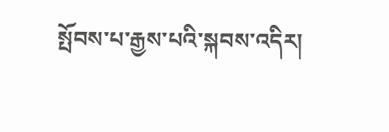སྤོབས་པ་རྒྱས་པའི་སྐབས་འདིར།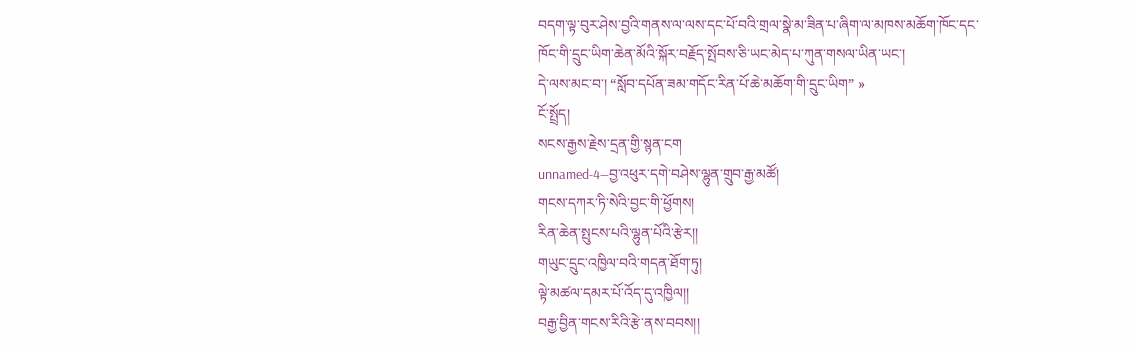བདག་ལྟ་བུར་ཤེས་བྱའི་གནས་ལ་ལས་དང་པོ་བའི་གྲལ་སྣེ་མ་ཟིན་པ་ཞིག་ལ་མཁས་མཆོག་ཁོང་དང་ཁོང་གི་དྲུང་ཡིག་ཆེན་མོའི་སྐོར་བརྗོད་སྤོབས་ཅི་ཡང་མེད་པ་ཀུན་གསལ་ཡིན་ཡང་།
དེ་ལས་མང་བ་། “སློབ་དཔོན་ཟམ་གདོང་རིན་པོ་ཆེ་མཆོག་གི་དྲུང་ཡིག” »
ངོ་སྤྲོད།
སངས་རྒྱས་རྗེས་དྲན་གྱི་སྙན་ངག
unnamed-4—བྱ་འཕུར་དགེ་བཤེས་ལྷུན་གྲུབ་རྒྱ་མཚོ།
གངས་དཀར་ཏི་སེའི་བྱང་གི་ཕྱོགས།
རིན་ཆེན་སྤུངས་པའི་ལྷུན་པོའི་རྩེར།།
གཡུང་དྲུང་འཁྱིལ་བའི་གདན་ཐོག་ཏུ།
ལྟེ་མཚལ་དམར་པོ་འོད་དུ་འཁྱིལ།།
བརྒྱ་བྱིན་གངས་རིའི་རྩེ་ནས་བབས།།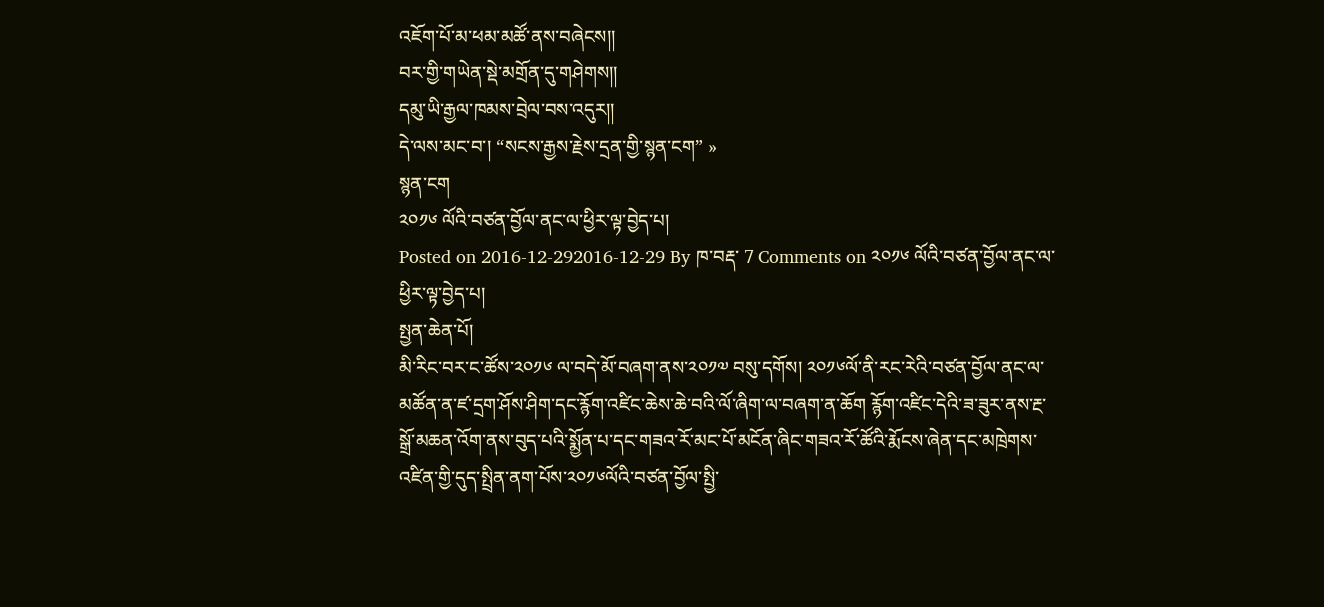འཇོག་པོ་མ་ཕམ་མཚོ་ནས་བཞེངས།།
བར་གྱི་གཡེན་སྡེ་མགྲོན་དུ་གཤེགས།།
དམུ་ཡི་རྒྱལ་ཁམས་བྲེལ་བས་འདུར།།
དེ་ལས་མང་བ་། “སངས་རྒྱས་རྗེས་དྲན་གྱི་སྙན་ངག” »
སྙན་ངག
༢༠༡༦ ལོའི་བཙན་བྱོལ་ནང་ལ་ཕྱིར་ལྟ་བྱེད་པ།
Posted on 2016-12-292016-12-29 By ཁ་བརྡ་ 7 Comments on ༢༠༡༦ ལོའི་བཙན་བྱོལ་ནང་ལ་ཕྱིར་ལྟ་བྱེད་པ།
སྤྱན་ཆེན་པོ།
མི་རིང་བར་ང་ཚོས་༢༠༡༦ ལ་བདེ་མོ་བཞག་ནས་༢༠༡༧ བསུ་དགོས། ༢༠༡༦ལོ་ནི་རང་རེའི་བཙན་བྱོལ་ནང་ལ་མཚོན་ན་ཛ་དྲག་ཤོས་ཤིག་དང་རྙོག་འཛིང་ཆེས་ཆེ་བའི་ལོ་ཞིག་ལ་བཞག་ན་ཆོག རྙོག་འཛིང་དེའི་ཟ་ཟུར་ནས་རྔ་སྒྲོ་མཆན་འོག་ནས་བུད་པའི་སྨྱོན་པ་དང་གཟའ་རོ་མང་པོ་མངོན་ཞིང་གཟའ་རོ་ཚོའི་རྨོངས་ཞེན་དང་མཁྲེགས་འཛིན་གྱི་དུད་སྤྲིན་ནག་པོས་༢༠༡༦ལོའི་བཙན་བྱོལ་སྤྱི་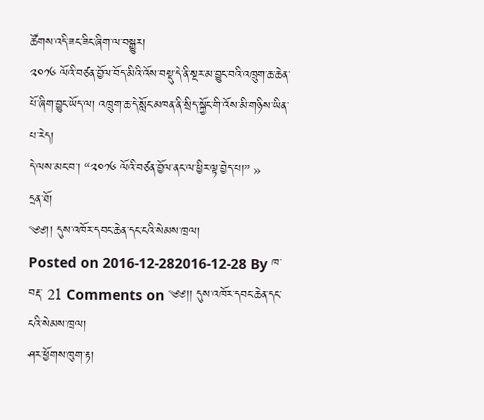ཚོགས་འདི་ཟང་ཟིང་ཞིག་ལ་བསྒྱུར།
༢༠༡༦ ལོའི་བཙན་བྱོལ་བོད་མིའི་འོས་བསྡུ་དེ་ནི་སྔར་མ་བྱུང་བའི་འཁྲུག་ཆ་ཆེན་པོ་ཞིག་བྱུང་ཡོད་ལ། འཁྲུག་ཆ་དེ་སློང་མཁན་ནི་སྲིད་སྐྱོང་གི་འོས་མི་གཉིས་ཡིན་པ་རེད།
དེ་ལས་མང་བ་། “༢༠༡༦ ལོའི་བཙན་བྱོལ་ནང་ལ་ཕྱིར་ལྟ་བྱེད་པ།” »
དྲན་ཐོ།
༄༅།། དུས་འཁོར་དབང་ཆེན་དང་ངའི་སེམས་ཁྲལ།
Posted on 2016-12-282016-12-28 By ཁ་བརྡ་ 21 Comments on ༄༅།། དུས་འཁོར་དབང་ཆེན་དང་ངའི་སེམས་ཁྲལ།
ཤར་ཕྱོགས་ཁུག་རྟ།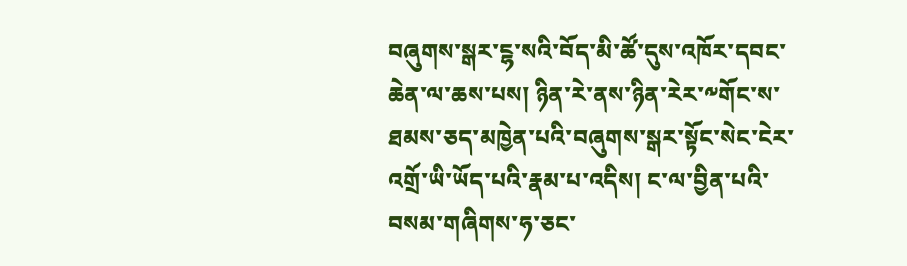བཞུགས་སྒར་ངྷ་སའི་བོད་མི་ཚོ་དུས་འཁོར་དབང་ཆེན་ལ་ཆས་པས། ཉིན་རེ་ནས་ཉིན་རེར་༸གོང་ས་ཐམས་ཅད་མཁྱེན་པའི་བཞུགས་སྒར་སྟོང་སེང་ངེར་འགྲོ་ཡི་ཡོད་པའི་རྣམ་པ་འདིས། ང་ལ་བྱིན་པའི་བསམ་གཞིགས་ཧ་ཅང་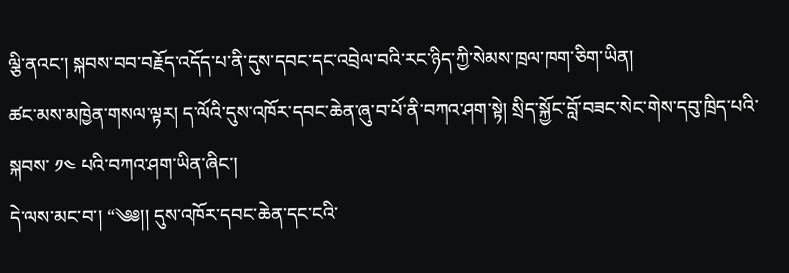ལྕི་ནའང་། སྐབས་བབ་བརྗོད་འདོད་པ་ནི་དུས་དབང་དང་འབྲེལ་བའི་རང་ཉིད་ཀྱི་སེམས་ཁྲལ་ཁག་ཅིག་ཡིན།
ཚང་མས་མཁྱེན་གསལ་ལྟར། ད་ལོའི་དུས་འཁོར་དབང་ཆེན་ཞུ་བ་པོ་ནི་བཀའ་ཤག་སྟེ། སྲིད་སྐྱོང་བློ་བཟང་སེང་གེས་དབུ་ཁྲིད་པའི་སྐབས་ ༡༤ པའི་བཀའ་ཤག་ཡིན་ཞིང་།
དེ་ལས་མང་བ་། “༄༅།། དུས་འཁོར་དབང་ཆེན་དང་ངའི་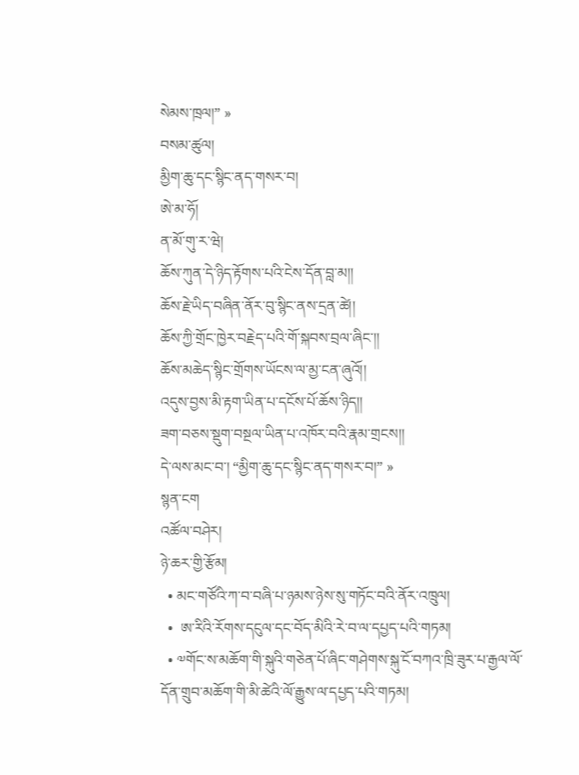སེམས་ཁྲལ།” »
བསམ་ཚུལ།
མྱིག་ཆུ་དང་སྙིང་ནད་གསར་བ།
ཨེ་མ་ཧོ།
ན་མོ་གུ་ར་ཝེ།
ཆོས་ཀུན་དེ་ཉིད་རྟོགས་པའི་ངེས་དོན་བླ་མ།།
ཆོས་རྗེ་ཡིད་བཞིན་ནོར་བུ་སྙིང་ནས་དྲན་ཚེ།།
ཆོས་ཀྱི་གྲོང་ཁྱེར་བརྗེད་པའི་གོ་སྐབས་བྲལ་ཞིང་།།
ཆོས་མཆེད་སྙིང་གྲོགས་ཡོངས་ལ་མྱ་ངན་ཞུའོ།།
འདུས་བྱས་མི་རྟག་ཡིན་པ་དངོས་པོ་ཆོས་ཉིད།།
ཟག་བཅས་སྡུག་བསྔལ་ཡིན་པ་འཁོར་བའི་རྣམ་གྲངས།།
དེ་ལས་མང་བ་། “མྱིག་ཆུ་དང་སྙིང་ནད་གསར་བ།” »
སྙན་ངག
འཚོལ་བཤེར།
ཉེ་ཆར་གྱི་རྩོམ།
  • མང་གཙོའི་ཀ་བ་བཞི་པ་ཉམས་ཉེས་སུ་གཏོང་བའི་ནོར་འཁྲུལ།
  •  ཨ་རིའི་རོགས་དངུལ་དང་བོད་མིའི་རེ་བ་ལ་དཔྱད་པའི་གཏམ།
  • ༧གོང་ས་མཆོག་གི་སྐུའི་གཅེན་པོ་ཞིང་གཤེགས་སྐུ་ངོ་བཀའ་ཁྲི་ཟུར་པ་རྒྱལ་ལོ་དོན་གྲུབ་མཆོག་གི་མི་ཚེའི་ལོ་རྒྱུས་ལ་དཔྱད་པའི་གཏམ།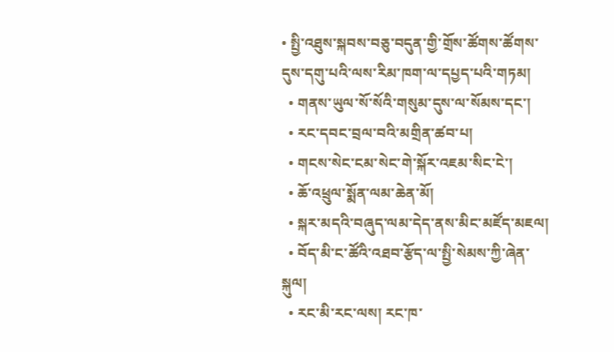• སྤྱི་འཐུས་སྐབས་བཅུ་བདུན་གྱི་གྲོས་ཚོགས་ཚོགས་དུས་དགུ་པའི་ལས་རིམ་ཁག་ལ་དཔྱད་པའི་གཏམ།
  • གནས་ཡུལ་སོ་སོའི་གསུམ་དུས་ལ་སོམས་དང་།
  • རང་དབང་བྲལ་བའི་མགྲིན་ཚབ་པ།
  • གངས་སེང་ངམ་སེང་གེ་སྐོར་འཇམ་སིང་ངེ་།
  • ཆོ་འཕྲུལ་སྨོན་ལམ་ཆེན་མོ།
  • སྐར་མདའི་བཞུད་ལམ་དེད་ནས་མིང་མཛོད་མཇལ།
  • བོད་མི་ང་ཚོའི་འཐབ་རྩོད་ལ་སྤྱི་སེམས་ཀྱི་ཞེན་སྐུལ།
  • རང་མི་རང་ལས། རང་ཁ་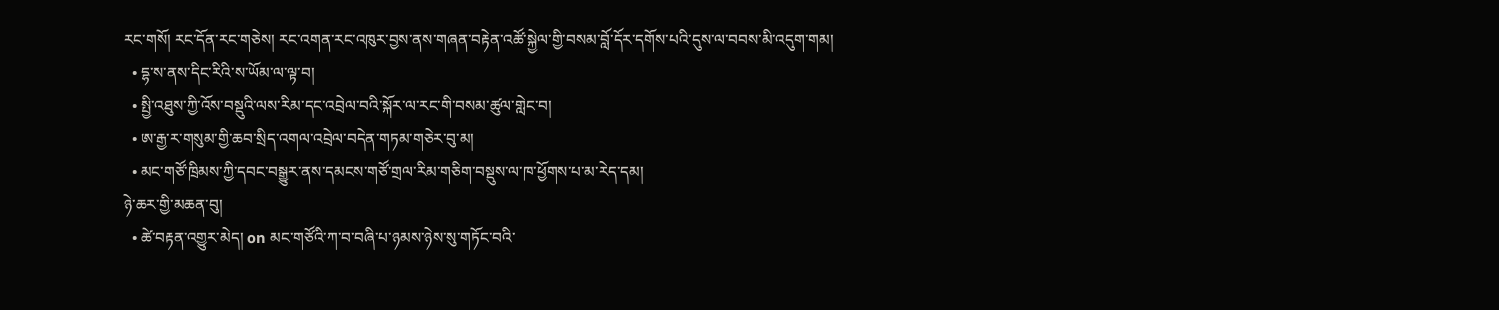རང་གསོ། རང་དོན་རང་གཅེས། རང་འགན་རང་འཁུར་བྱས་ནས་གཞན་བརྟེན་འཚོ་སྐྱེལ་གྱི་བསམ་བློ་དོར་དགོས་པའི་དུས་ལ་བབས་མི་འདུག་གམ།
  • དྷ་ས་ནས་དིང་རིའི་ས་ཡོམ་ལ་ལྟ་བ།
  • སྤྱི་འཐུས་ཀྱི་འོས་བསྡུའི་ལས་རིམ་དང་འབྲེལ་བའི་སྐོར་ལ་རང་གི་བསམ་ཚུལ་གླེང་བ།
  • ཨ་རྒྱ་ར་གསུམ་གྱི་ཆབ་སྲིད་འགལ་འབྲེལ་བདེན་གཏམ་གཅེར་བུ་མ།
  • མང་གཙོ་ཁྲིམས་ཀྱི་དབང་བསྒྱུར་ནས་དམངས་གཙོ་གྲལ་རིམ་གཅིག་བསྡུས་ལ་ཁ་ཕྱོགས་པ་མ་རེད་དམ།
ཉེ་ཆར་གྱི་མཆན་བུ།
  • ཚེ་བརྟན་འགྱུར་མེད། on མང་གཙོའི་ཀ་བ་བཞི་པ་ཉམས་ཉེས་སུ་གཏོང་བའི་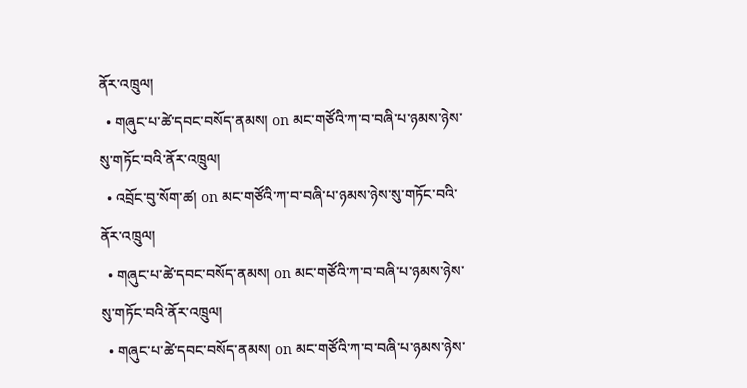ནོར་འཁྲུལ།
  • གཞུང་པ་ཚེ་དབང་བསོད་ནམས། on མང་གཙོའི་ཀ་བ་བཞི་པ་ཉམས་ཉེས་སུ་གཏོང་བའི་ནོར་འཁྲུལ།
  • འབྲོང་བུ་སོག་ཚ། on མང་གཙོའི་ཀ་བ་བཞི་པ་ཉམས་ཉེས་སུ་གཏོང་བའི་ནོར་འཁྲུལ།
  • གཞུང་པ་ཚེ་དབང་བསོད་ནམས། on མང་གཙོའི་ཀ་བ་བཞི་པ་ཉམས་ཉེས་སུ་གཏོང་བའི་ནོར་འཁྲུལ།
  • གཞུང་པ་ཚེ་དབང་བསོད་ནམས། on མང་གཙོའི་ཀ་བ་བཞི་པ་ཉམས་ཉེས་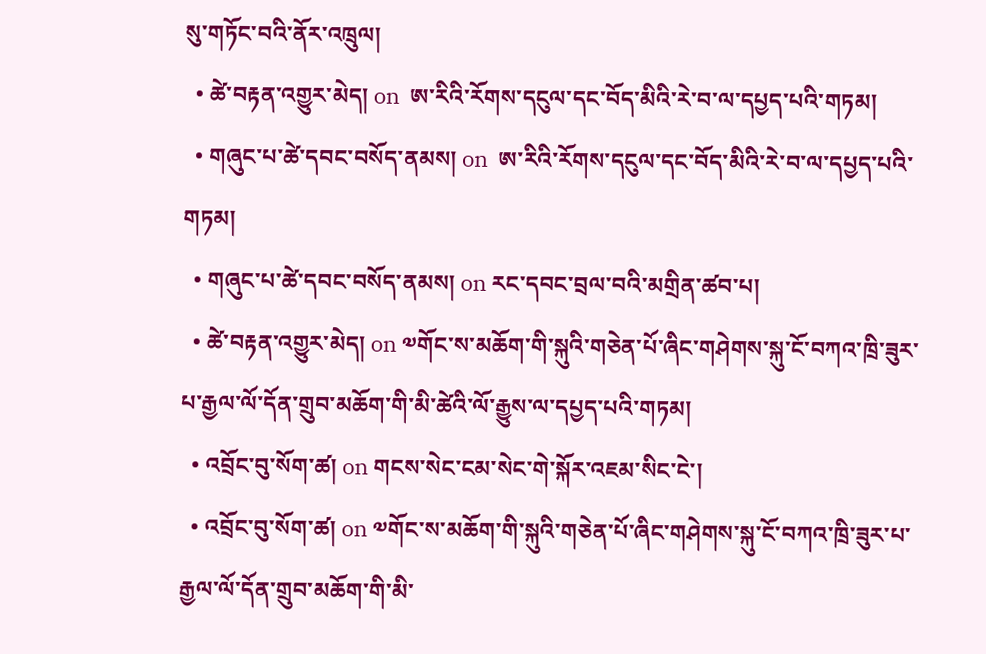སུ་གཏོང་བའི་ནོར་འཁྲུལ།
  • ཚེ་བརྟན་འགྱུར་མེད། on  ཨ་རིའི་རོགས་དངུལ་དང་བོད་མིའི་རེ་བ་ལ་དཔྱད་པའི་གཏམ།
  • གཞུང་པ་ཚེ་དབང་བསོད་ནམས། on  ཨ་རིའི་རོགས་དངུལ་དང་བོད་མིའི་རེ་བ་ལ་དཔྱད་པའི་གཏམ།
  • གཞུང་པ་ཚེ་དབང་བསོད་ནམས། on རང་དབང་བྲལ་བའི་མགྲིན་ཚབ་པ།
  • ཚེ་བརྟན་འགྱུར་མེད། on ༧གོང་ས་མཆོག་གི་སྐུའི་གཅེན་པོ་ཞིང་གཤེགས་སྐུ་ངོ་བཀའ་ཁྲི་ཟུར་པ་རྒྱལ་ལོ་དོན་གྲུབ་མཆོག་གི་མི་ཚེའི་ལོ་རྒྱུས་ལ་དཔྱད་པའི་གཏམ།
  • འབྲོང་བུ་སོག་ཚ། on གངས་སེང་ངམ་སེང་གེ་སྐོར་འཇམ་སིང་ངེ་།
  • འབྲོང་བུ་སོག་ཚ། on ༧གོང་ས་མཆོག་གི་སྐུའི་གཅེན་པོ་ཞིང་གཤེགས་སྐུ་ངོ་བཀའ་ཁྲི་ཟུར་པ་རྒྱལ་ལོ་དོན་གྲུབ་མཆོག་གི་མི་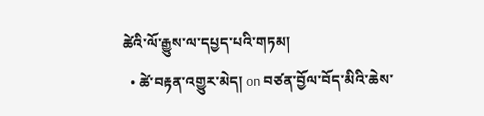ཚེའི་ལོ་རྒྱུས་ལ་དཔྱད་པའི་གཏམ།
  • ཚེ་བརྟན་འགྱུར་མེད། on བཙན་བྱོལ་བོད་མིའི་ཆེས་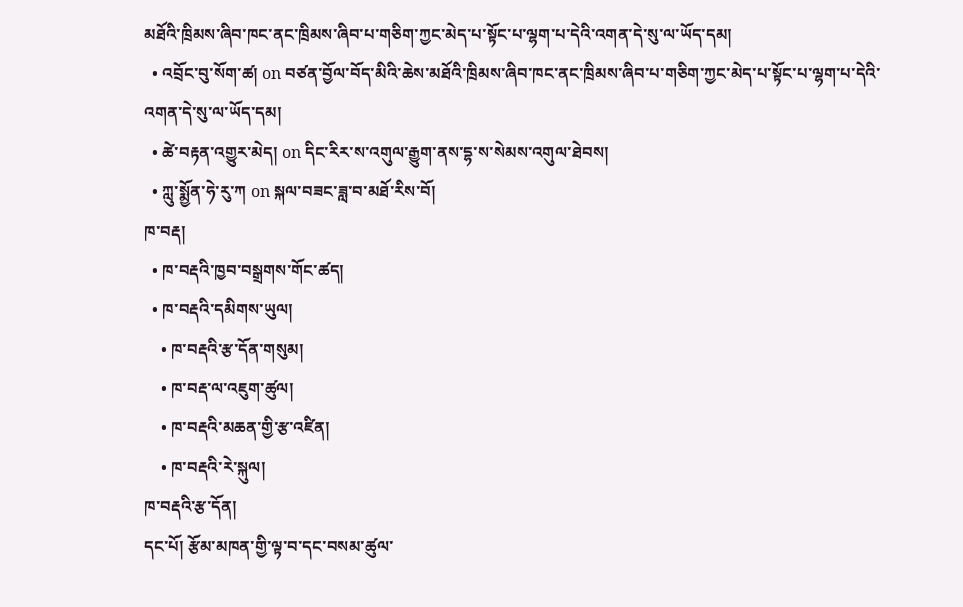མཐོའི་ཁྲིམས་ཞིབ་ཁང་ནང་ཁྲིམས་ཞིབ་པ་གཅིག་ཀྱང་མེད་པ་སྟོང་པ་ལྷག་པ་དེའི་འགན་དེ་སུ་ལ་ཡོད་དམ།
  • འབྲོང་བུ་སོག་ཚ། on བཙན་བྱོལ་བོད་མིའི་ཆེས་མཐོའི་ཁྲིམས་ཞིབ་ཁང་ནང་ཁྲིམས་ཞིབ་པ་གཅིག་ཀྱང་མེད་པ་སྟོང་པ་ལྷག་པ་དེའི་འགན་དེ་སུ་ལ་ཡོད་དམ།
  • ཚེ་བརྟན་འགྱུར་མེད། on དིང་རིར་ས་འགུལ་རྒྱུག་ནས་དྷ་ས་སེམས་འགུལ་ཐེབས།
  • ཀླུ་སྨྱོན་ཧེ་རུ་ཀ on སྐལ་བཟང་ཟླ་བ་མཐོ་རིས་བོ།
ཁ་བརྡ།
  • ཁ་བརྡའི་ཁྱབ་བསྒྲགས་གོང་ཚད།
  • ཁ་བརྡའི་དམིགས་ཡུལ།
    • ཁ་བརྡའི་རྩ་དོན་གསུམ།
    • ཁ་བརྡ་ལ་འཇུག་ཚུལ།
    • ཁ་བརྡའི་མཆན་གྱི་རྩ་འཛིན།
    • ཁ་བརྡའི་རེ་སྐུལ།
ཁ་བརྡའི་རྩ་དོན།
དང་པོ། རྩོམ་མཁན་གྱི་ལྟ་བ་དང་བསམ་ཚུལ་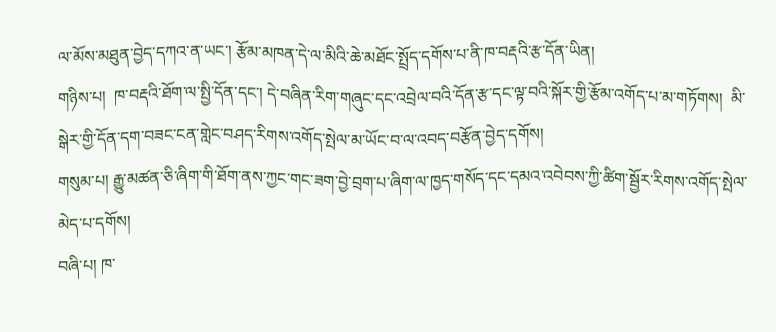ལ་མོས་མཐུན་བྱེད་དཀའ་ན་ཡང་། རྩོམ་མཁན་དེ་ལ་མིའི་ཆེ་མཐོང་སྤྲོད་དགོས་པ་ནི་ཁ་བརྡའི་རྩ་དོན་ཡིན།
གཉིས་པ།  ཁ་བརྡའི་ཐོག་ལ་སྤྱི་དོན་དང་། དེ་བཞིན་རིག་གཞུང་དང་འབྲེལ་བའི་དོན་རྩ་དང་ལྟ་བའི་སྐོར་གྱི་རྩོམ་འགོད་པ་མ་གཏོགས།  མི་སྒེར་གྱི་དོན་དག་བཟང་ངན་གླེང་བཤད་རིགས་འགོད་སྤེལ་མ་ཡོང་བ་ལ་འབད་བརྩོན་བྱེད་དགོས།
གསུམ་པ། རྒྱུ་མཚན་ཅི་ཞིག་གི་ཐོག་ནས་ཀྱང་གང་ཟག་བྱེ་བྲག་པ་ཞིག་ལ་ཁྱད་གསོད་དང་དམའ་འབེབས་ཀྱི་ཚིག་སྦྱོར་རིགས་འགོད་སྤེལ་མེད་པ་དགོས།
བཞི་པ། ཁ་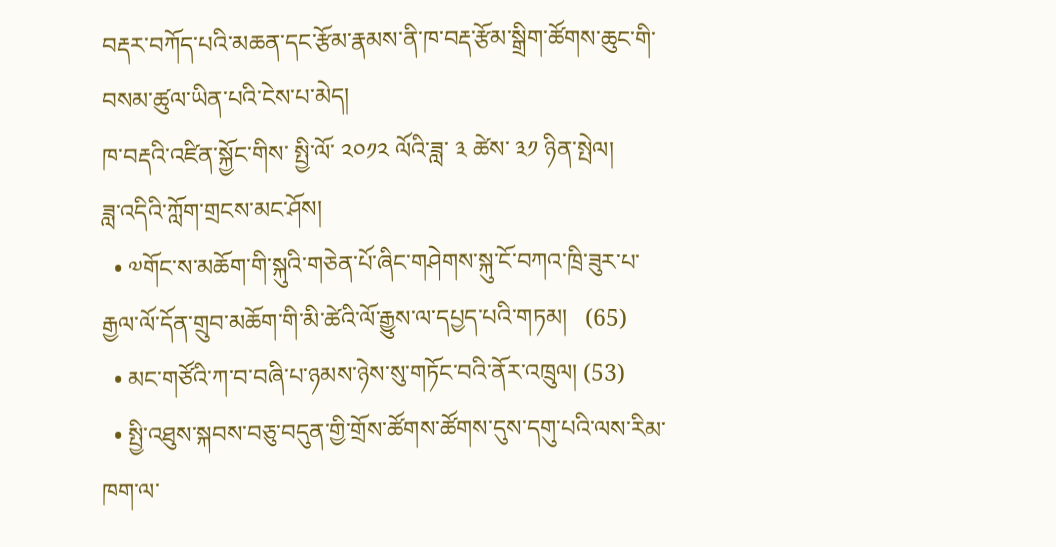བརྡར་བཀོད་པའི་མཆན་དང་རྩོམ་རྣམས་ནི་ཁ་བརྡ་རྩོམ་སྒྲིག་ཚོགས་ཆུང་གི་བསམ་ཚུལ་ཡིན་པའི་ངེས་པ་མེད།
ཁ་བརྡའི་འཛིན་སྐྱོང་གིས་ སྤྱི་ལོ་ ༢༠༡༢ ལོའི་ཟླ་ ༣ ཚེས་ ༣༡ ཉིན་སྤེལ།
ཟླ་འདིའི་ཀློག་གྲངས་མང་ཤོས།
  • ༧གོང་ས་མཆོག་གི་སྐུའི་གཅེན་པོ་ཞིང་གཤེགས་སྐུ་ངོ་བཀའ་ཁྲི་ཟུར་པ་རྒྱལ་ལོ་དོན་གྲུབ་མཆོག་གི་མི་ཚེའི་ལོ་རྒྱུས་ལ་དཔྱད་པའི་གཏམ།   (65)
  • མང་གཙོའི་ཀ་བ་བཞི་པ་ཉམས་ཉེས་སུ་གཏོང་བའི་ནོར་འཁྲུལ། (53)
  • སྤྱི་འཐུས་སྐབས་བཅུ་བདུན་གྱི་གྲོས་ཚོགས་ཚོགས་དུས་དགུ་པའི་ལས་རིམ་ཁག་ལ་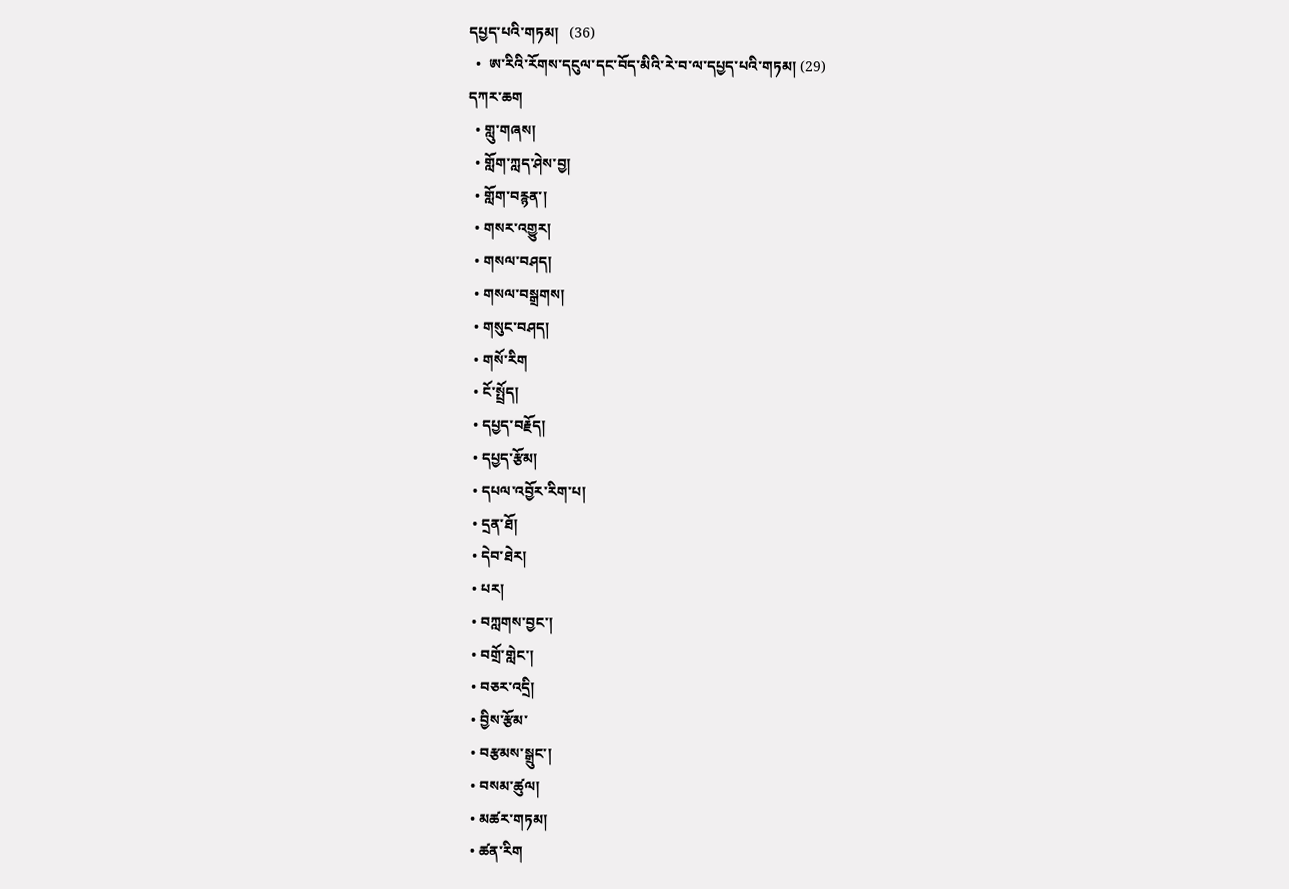དཔྱད་པའི་གཏམ།   (36)
  •  ཨ་རིའི་རོགས་དངུལ་དང་བོད་མིའི་རེ་བ་ལ་དཔྱད་པའི་གཏམ། (29)
དཀར་ཆག
  • གླུ་གཞས།
  • གློག་ཀླད་ཤེས་བྱ།
  • གློག་བརྙན་།
  • གསར་འགྱུར།
  • གསལ་བཤད།
  • གསལ་བསྒྲགས།
  • གསུང་བཤད།
  • གསོ་རིག
  • ངོ་སྤྲོད།
  • དཔྱད་བརྗོད།
  • དཔྱད་རྩོམ།
  • དཔལ་འབྱོར་རིག་པ།
  • དྲན་ཐོ།
  • དེབ་ཐེར།
  • པར།
  • བཀླགས་བྱང་།
  • བགྲོ་གླེང་།
  • བཅར་འདྲི།
  • བྱིས་རྩོམ་
  • བརྩམས་སྒྲུང་།
  • བསམ་ཚུལ།
  • མཚར་གཏམ།
  • ཚན་རིག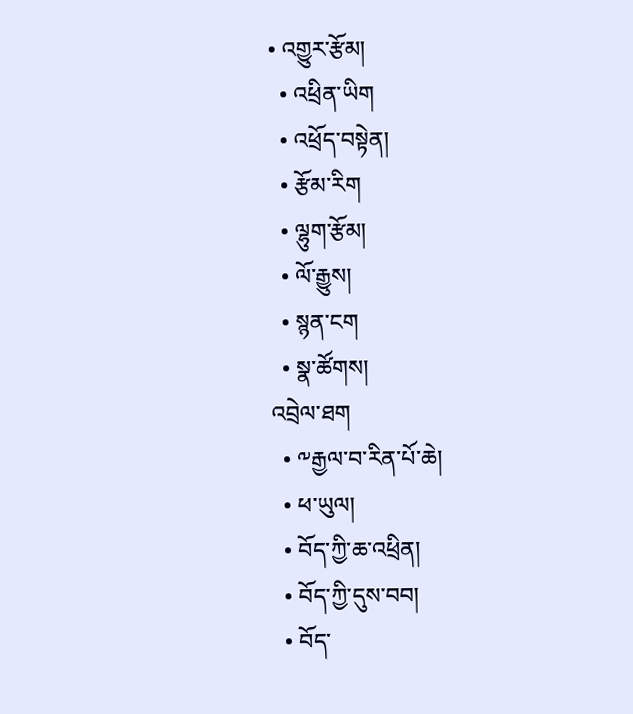• འགྱུར་རྩོམ།
  • འཕྲིན་ཡིག
  • འཕྲོད་བསྟེན།
  • རྩོམ་རིག
  • ལྷུག་རྩོམ།
  • ལོ་རྒྱུས།
  • སྙན་ངག
  • སྣ་ཚོགས།
འབྲེལ་ཐག
  • ༸རྒྱལ་བ་རིན་པོ་ཆེ།
  • ཕ་ཡུལ།
  • བོད་ཀྱི་ཆ་འཕྲིན།
  • བོད་ཀྱི་དུས་བབ།
  • བོད་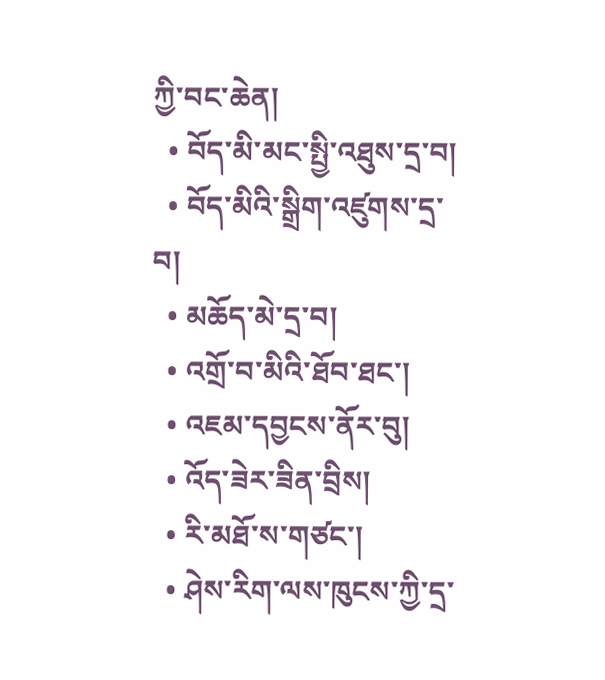ཀྱི་བང་ཆེན།
  • བོད་མི་མང་སྤྱི་འཐུས་དྲ་བ།
  • བོད་མིའི་སྒྲིག་འཛུགས་དྲ་བ།
  • མཆོད་མེ་དྲ་བ།
  • འགྲོ་བ་མིའི་ཐོབ་ཐང་།
  • འཇམ་དབྱངས་ནོར་བུ།
  • འོད་ཟེར་ཟིན་བྲིས།
  • རི་མཐོ་ས་གཙང་།
  • ཤེས་རིག་ལས་ཁུངས་ཀྱི་དྲ་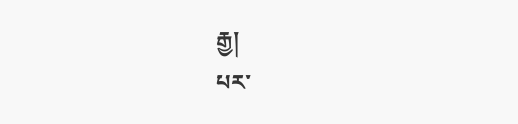རྒྱ།
པར་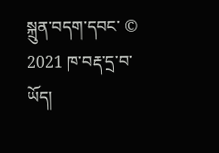སྐྲུན་བདག་དབང་ © 2021 ཁ་བརྡ་དྲ་བ་ཡོད།